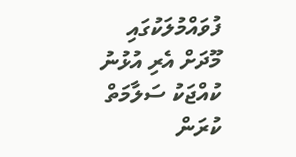ފުވައްމުލަކުގައި މޫދަށް އެރި އުޅުނު ކުއްޖަކު ސަލާމަތް ކުރަން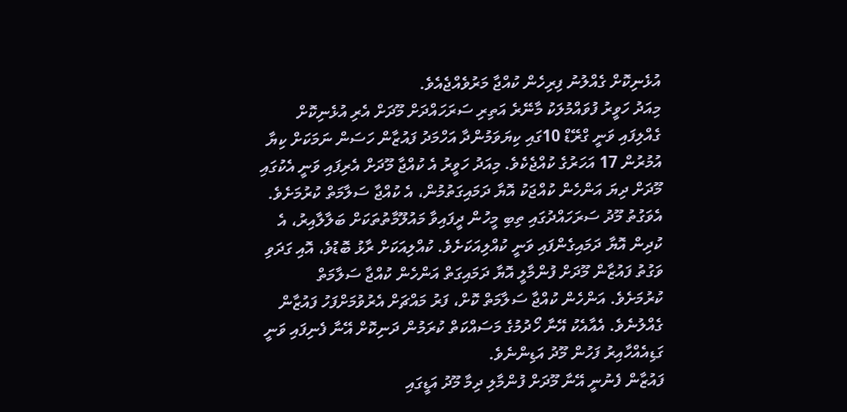އުޅެނިކޮށް ގެއްލުނު ފިރިހެން ކުއްޖާ މަރުވެއްޖެއެވެ.
މިއަދު ހަވީރު ފުވައްމުލަކު މާނޭރެ އަތިރި ސަރަހައްދަށް މޫދަށް އެރި އުޅެނިކޮށް ގެއްލިފައި ވަނީ ގްރޭޑް 10ގައި ކިޔަވަމުންދާ އަހްމަދު ފައުޒާން ހަސަން ނަމަކަށް ކިޔާ އުމުރުން 17 އަހަރުގެ ކުއްޖެކެވެ. މިއަދު ހަވީރު އެ ކުއްޖާ މޫދަށް އެރިފައި ވަނީ އެކުގައި މޫދަށް ދިޔަ އަންހެން ކުއްޖަކު އޮޔާ ދަމައިގަތުމުން، އެ ކުއްޖާ ސަލާމަތް ކުރުމަށެވެ.
އެވަގުތު މޫދު ސަރަހައްދުގައި ތިބި މީހުން ދީފައިވާ މައުލޫމާތުތަކަށް ބަލާލާއިރު، އެ ކުދިން އޮޔާ ދަމައިގެންފައި ވަނީ ކުއްލިއަކަށެވެ. ކުއްލިއަކަށް ރާޅު ބޮޑުވެ، އޮއި ގަދަވި ވަގުތު ފައުޒާން މޫދަށް ފުންމާލީ އޮޔާ ދަމައިގަތް އަންހެން ކުއްޖާ ސަލާމަތް ކުރުމަށެވެ. އަންހެން ކުއްޖާ ސަލާމަތް ކޮށް، ފަރު މައްޗަށް އެރުވުމަށްފަހު ފައުޒާން ގެއްލުނެވެ. އެއާއެކު އޭނާ ހޯދުމުގެ މަސައްކަތް ކުރަމުން ދަނިކޮށް އޭނާ ފެނިފައި ވަނީ ގަޑިއެއްހާއިރު ފަހުން މޫދު އަޑިންނެވެ.
ފައުޒާން ފެނުނީ އޭނާ މޫދަށް ފުންމާލި ދިމާ މޫދު އަޑީގައި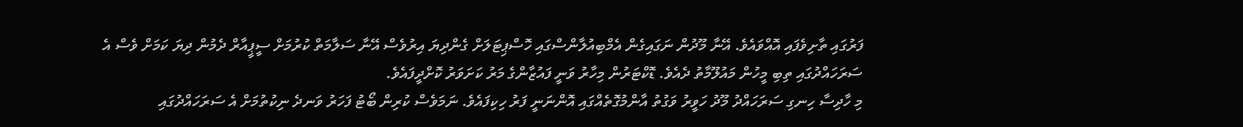ފަރުގައި ތާށިވެފައި އޮއްވައެވެ. އޭނާ މޫދުން ނަގައިގެން އެމްބިއުލާންސްގައި ހޮސްޕިޓަލަށް ގެންދިޔަ އިރުވެސް އޭނާ ސަލާމަތް ކުރުމަށް ސީޕީއާރް ދެމުން ދިޔަ ކަމަށް ވެސް އެ ސަރަހައްދުގައި ތިބި މީހުން މައުލޫމާތު ދެއެވެ. ޑޮކްޓަރުން މިހާރު ވަނީ ފައުޒާންގެ މަރު ކަށަވަރު ކޮށްދީފައެވެ.
މި ހާދިސާ ހިނގި ސަރަހައްދު މޫދު ހަވީރު ވަގުތު އާންމުގޮތެއްގައި އޮންނަނީ ފަރު ހިކިފައެވެ. ނަމަވެސް ކުރިން ބޯޓު ފަހަރު ވަނދެ ނިކުތުމަށް އެ ސަރަހައްދުގައި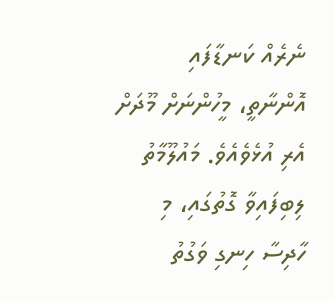ނެރެއް ކަނޑާފައި އޮންނާތީ، މީހުންނަށް މޫދަށް އެރި އުޅެވެއެވެ. މައުލޫމާތު ލިބިފައިވާ ގޮތުގައި، މި ހާދިސާ ހިނގި ވަގުތު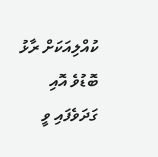ކުއްލިއަކަށް ރާޅު ބޮޑުވެ އޮއި ގަދަވެފައި ވީ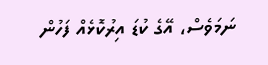ނަމަވެސް، އޭގެ ކުޑަ އިރުކޮޅެއް ފަހުން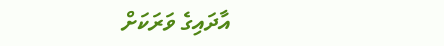އާދައިގެ ވަރަކަށް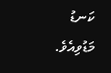ކަނޑު މަޑުވިއެވެ.